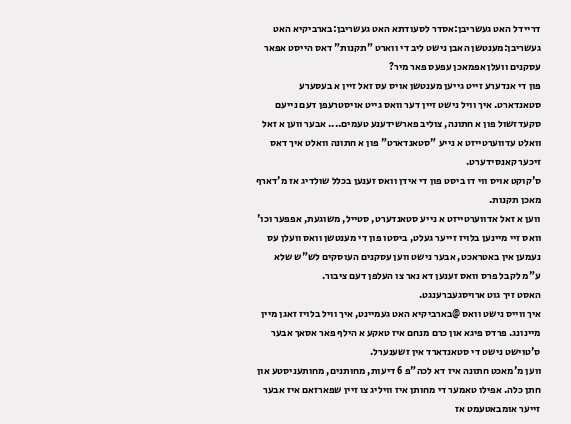דריידל האט געשריבן:אסדר לסעודתא האט געשריבן:בארביקיא האט געשריבן:מענטשן האבן נישט ליב די ווארט "תקנות" דאס הייסט אפאר עסקנים וועלן אפמאכן עפעס פאר מיר?
פון די אנדערע זייט גייען מענטשן אויס עס זאל זיין א בעסערע סטאנדארט. איך וויל נישט זיין דער וואס גייט אויסטרעפן דעם נייעם סקעדזשול פון א חתונה, צוליב פארשידענע טעמים.... אבער ווען א זאל וואלט עדווערטייזט א נייע "סטאנדארט" פון א חתונה וואלט איך דאס זיכער קאנסידערט.
ס'קוקט אויס ווי דו ביסט פון די אידן וואס זענען בכלל שולדיג אז מ'דארף מאכן תקנות.
ווען א זאל אדווערטייזט א נייע סטאנדערט, סטייל, משוגעת, אפפער וכו' וואס זיי מיינען בלויז זייער געלט, ביסטו פון די מענטשן וואס וועלן עס נעמען אין באטראכט, אבער נישט ווען עסקנים העוסקים לש"ש שלא ע"מ לקבל פרס וואס זענען דא נאר צו העלפן דעם ציבור.
האסט זיך גוט ארויסגעברענגט.
איך ווייס נישט וואס @בארביקיא האט געמיינט, איך וויל בלויז זאגן מיין מיינונג. פרדס פיגא און כרם מנחם איז טאקע א הילף פאר אסאך אבער ס'טוישט נישט די סטאנדארד אין זשענערל.
ווען מ'מאכט חתונה איז דא לכה"פ 6 דיעות, מחותנים, מחותעניסטע און חתן כלה. אפילו טאמער די מחותן איז וויליג צו זיין שפארזאם איז אבער זייער אומבאטעמט אז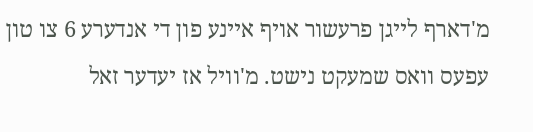מ'דארף לייגן פרעשור אויף איינע פון די אנדערע 6 צו טון עפעס וואס שמעקט נישט. מ'וויל אז יעדער זאל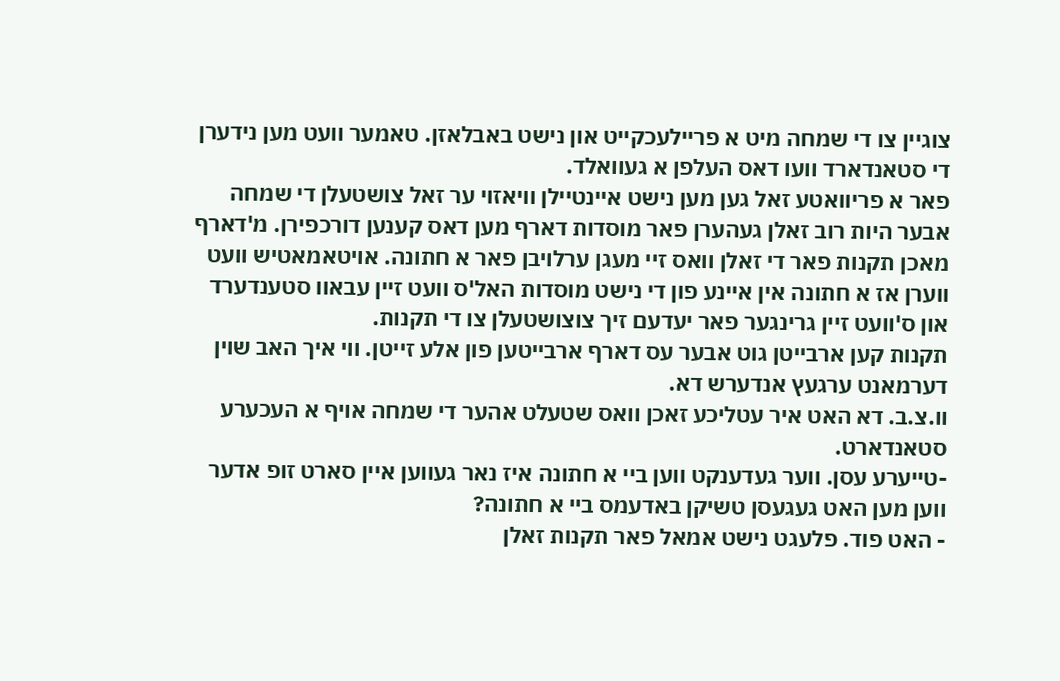צוגיין צו די שמחה מיט א פריילעכקייט און נישט באבלאזן. טאמער וועט מען נידערן די סטאנדארד וועו דאס העלפן א געוואלד.
פאר א פריוואטע זאל גען מען נישט איינטיילן וויאזוי ער זאל צושטעלן די שמחה אבער היות רוב זאלן געהערן פאר מוסדות דארף מען דאס קענען דורכפירן. מ'דארף מאכן תקנות פאר די זאלן וואס זיי מעגן ערלויבן פאר א חתונה. אויטאמאטיש וועט ווערן אז א חתונה אין איינע פון די נישט מוסדות האל'ס וועט זיין עבאוו סטענדערד און ס'וועט זיין גרינגער פאר יעדעם זיך צוצושטעלן צו די תקנות.
תקנות קען ארבייטן גוט אבער עס דארף ארבייטען פון אלע זייטן. ווי איך האב שוין דערמאנט ערגעץ אנדערש דא.
וו.צ.ב. דא האט איר עטליכע זאכן וואס שטעלט אהער די שמחה אויף א העכערע סטאנדארט.
-טייערע עסן. ווער געדענקט ווען ביי א חתונה איז נאר געווען איין סארט זופ אדער ווען מען האט געגעסן טשיקן באדעמס ביי א חתונה?
- האט פוד. פלעגט נישט אמאל פאר תקנות זאלן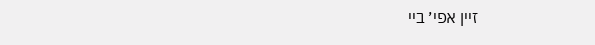זיין אפי׳ ביי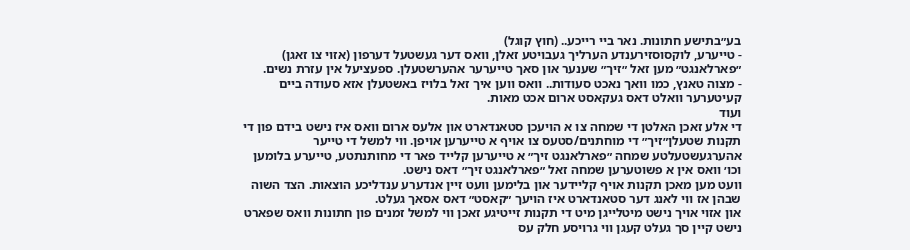בע״בתישע חתונות. נאר ביי רייכע.. (חוץ קוגל)
- טייערע, לוקסוסזירענדע הערליך געבויטע זאלן, וואס דער געשטעל דערפון (אזוי צו זאגן) ״פארלאנגט״ מען זאל ״זיך״ שענער און סאך טייערער אהערשטעלן. ספעציעל אין עזרת נשים.
- מצוה טאנץ, כמו וואך נאכט סעודות.. וואס ווען איך זאל בלויז באשטעלן אזא סעודה ביים קעיטערער וואלט דאס געקאסט ארום אכט מאות.
ועוד
די אלע זאכן האלטן די שמחה צו א הויעכן סטאנדארט און אלעס ארום וואס איז נישט בידם פון די תקנות שטעלן״זיך״ די מוחתנים/סטעס צו אויף א טייערען אויפן. ווי למשל די טייער אהערגעשטעלטע שמחה ״פארלאנגט זיך״ א טייערען קלייד פאר די מחותנתטע, טייערע בלומען וכו׳ וואס אין א פשוטערען שמחה זאל ״פארלאנגט זיך״ דאס נישט.
וועט מען מאכן תקנות אויף קליידער און בלימען וועט זיין אנדערע ענדליכע הוצאות. הצד השוה שבהן אז ווי לאנג דער סטאנדארט איז הויעך ״קאסט״ דאס אסאך געלט.
און אזוי אויך נישט מיטלייגן מיט די תקנות זייטיגע זאכן ווי למשל זמנים פון חתונות וואס שפארט נישט קיין סך געלט קעגן ווי גרויסע חלק עס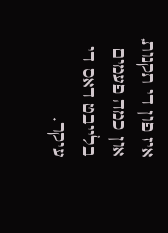איז פון די תקנות, און כמה פעמים בלייבט דאס די עיקר.